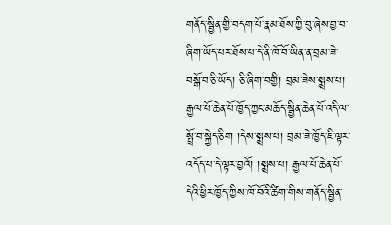གནོད་སྦྱིན་གྱི་བདག་པོ་རྣམ་ཐོས་ཀྱི་བུ་ཞེས་བྱ་བ་ཞིག་ཡོད་པར་ཐོས་པ་དེ་ནི་ཁོ་བོ་ཡིན་ན་བྲམ་ཟེ་བསྒོ་བ་ཅི་ཡོད། ཅི་ཞིག་བགྱི། བྲམ་ཟེས་སྨྲས་པ། རྒྱལ་པོ་ཆེན་པོ་ཁྱོད་ཀྱང་མཆོད་སྦྱིན་ཆེན་པོ་འདི་ལ་སྤྲོ་བ་སྐྱེད་ཅིག །དེས་སྨྲས་པ། བྲམ་ཟེ་ཁྱོད་ཇི་ལྟར་འདོད་པ་དེ་ལྟར་བྱའོ། །སྨྲས་པ། རྒྱལ་པོ་ཆེན་པོ་དེའི་ཕྱིར་ཁྱོད་ཀྱིས་ཁོ་བོའི་ཚིག་གིས་གནོད་སྦྱིན་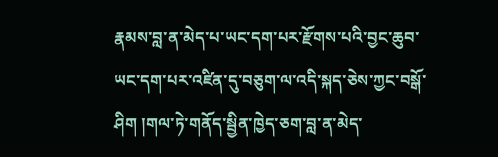རྣམས་བླ་ན་མེད་པ་ཡང་དག་པར་རྫོགས་པའི་བྱང་ཆུབ་ཡང་དག་པར་འཛིན་དུ་བཅུག་ལ་འདི་སྐད་ཅེས་ཀྱང་བསྒོ་ཤིག །གལ་ཏེ་གནོད་སྦྱིན་ཁྱེད་ཅག་བླ་ན་མེད་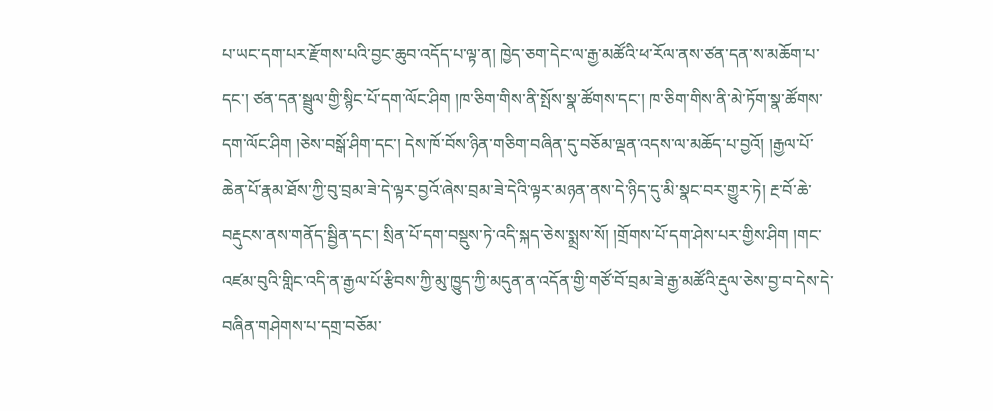པ་ཡང་དག་པར་རྫོགས་པའི་བྱང་ཆུབ་འདོད་པ་ལྟ་ན། ཁྱེད་ཅག་དེང་ལ་རྒྱ་མཚོའི་ཕ་རོལ་ནས་ཙན་དན་ས་མཆོག་པ་དང་། ཙན་དན་སྦྲུལ་གྱི་སྙིང་པོ་དག་ལོང་ཤིག །ཁ་ཅིག་གིས་ནི་སྤོས་སྣ་ཚོགས་དང་། ཁ་ཅིག་གིས་ནི་མེ་ཏོག་སྣ་ཚོགས་དག་ལོང་ཤིག །ཅེས་བསྒོ་ཤིག་དང་། དེས་ཁོ་བོས་ཉིན་གཅིག་བཞིན་དུ་བཅོམ་ལྡན་འདས་ལ་མཆོད་པ་བྱའོ། །རྒྱལ་པོ་ཆེན་པོ་རྣམ་ཐོས་ཀྱི་བུ་བྲམ་ཟེ་དེ་ལྟར་བྱའོ་ཞེས་བྲམ་ཟེ་དེའི་ལྟར་མཉན་ནས་དེ་ཉིད་དུ་མི་སྣང་བར་གྱུར་ཏེ། རྔ་བོ་ཆེ་བརྡུངས་ནས་གནོད་སྦྱིན་དང་། སྲིན་པོ་དག་བསྡུས་ཏེ་འདི་སྐད་ཅེས་སྨྲས་སོ། །གྲོགས་པོ་དག་ཤེས་པར་གྱིས་ཤིག །གང་འཛམ་བུའི་གླིང་འདི་ན་རྒྱལ་པོ་རྩིབས་ཀྱི་མུ་ཁྱུད་ཀྱི་མདུན་ན་འདོན་གྱི་གཙོ་བོ་བྲམ་ཟེ་རྒྱ་མཚོའི་རྡུལ་ཅེས་བྱ་བ་དེས་དེ་བཞིན་གཤེགས་པ་དགྲ་བཅོམ་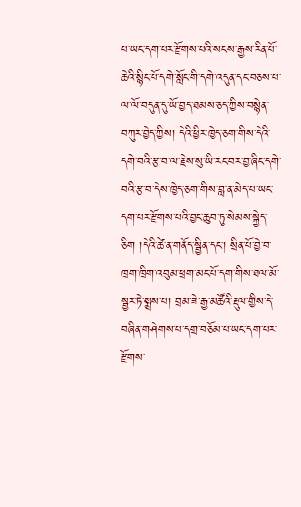པ་ཡང་དག་པར་རྫོགས་པའི་སངས་རྒྱས་རིན་པོ་ཆེའི་སྙིང་པོ་དགེ་སློང་གི་དགེ་འདུན་དང་བཅས་པ་ལ་ལོ་བདུན་དུ་ཡོ་བྱད་ཐམས་ཅད་ཀྱིས་བསྙེན་བཀུར་བྱེད་ཀྱིས། དེའི་ཕྱིར་ཁྱེད་ཅག་གིས་དེའི་དགེ་བའི་རྩ་བ་ལ་རྗེས་སུ་ཡི་རང་བར་བྱ་ཞིང་དགེ་བའི་རྩ་བ་དེས་ཁྱེད་ཅག་གིས་བླ་ན་མེད་པ་ཡང་དག་པར་རྫོགས་པའི་བྱང་ཆུབ་ཏུ་སེམས་སྐྱེད་ཅིག །དེའི་ཚེ་ན་གནོད་སྦྱིན་དང་། སྲིན་པོ་བྱེ་བ་ཁྲག་ཁྲིག་འབུམ་ཕྲག་མང་པོ་དག་གིས་ཐལ་མོ་སྦྱར་ཏེ་སྨྲས་པ། བྲམ་ཟེ་རྒྱ་མཚོའི་རྡུལ་གྱིས་དེ་བཞིན་གཤེགས་པ་དགྲ་བཅོམ་པ་ཡང་དག་པར་རྫོགས་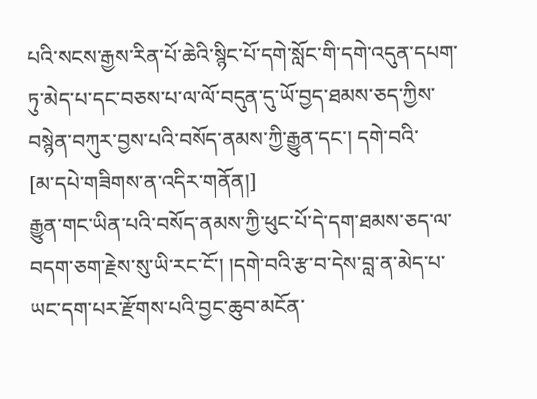པའི་སངས་རྒྱས་རིན་པོ་ཆེའི་སྙིང་པོ་དགེ་སློང་གི་དགེ་འདུན་དཔག་ཏུ་མེད་པ་དང་བཅས་པ་ལ་ལོ་བདུན་དུ་ཡོ་བྱད་ཐམས་ཅད་ཀྱིས་བསྙེན་བཀུར་བྱས་པའི་བསོད་ནམས་ཀྱི་རྒྱུན་དང་། དགེ་བའི་
[མ་དཔེ་གཟིགས་ན་འདིར་གནོན།]
རྒྱུན་གང་ཡིན་པའི་བསོད་ནམས་ཀྱི་ཕུང་པོ་དེ་དག་ཐམས་ཅད་ལ་བདག་ཅག་རྗེས་སུ་ཡི་རང་ངོ་། །དགེ་བའི་རྩ་བ་དེས་བླ་ན་མེད་པ་ཡང་དག་པར་རྫོགས་པའི་བྱང་ཆུབ་མངོན་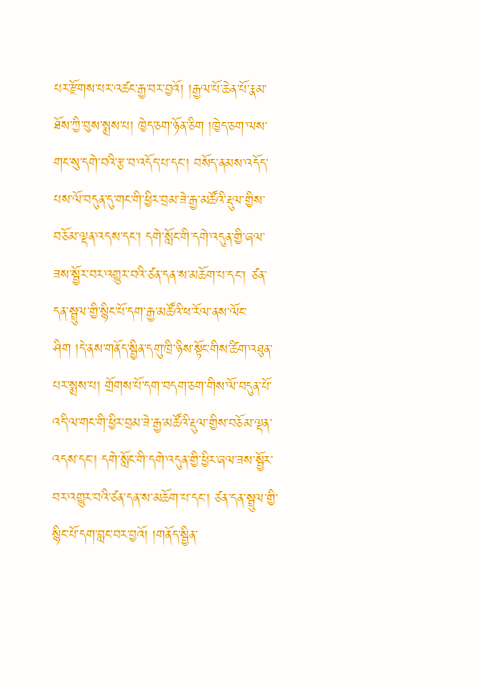པར་རྫོགས་པར་འཚང་རྒྱ་བར་བྱའོ། །རྒྱལ་པོ་ཆེན་པོ་རྣམ་ཐོས་ཀྱི་བུས་སྨྲས་པ། ཁྱེད་ཅག་ཉོན་ཅིག །ཁྱེད་ཅག་ལས་གང་སུ་དགེ་བའི་རྩ་བ་འདོད་པ་དང་། བསོད་ནམས་འདོད་པས་ལོ་བདུན་དུ་གང་གི་ཕྱིར་བྲམ་ཟེ་རྒྱ་མཚོའི་རྡུལ་གྱིས་བཅོམ་ལྡན་འདས་དང་། དགེ་སློང་གི་དགེ་འདུན་གྱི་ཞལ་ཟས་སྦྱོར་བར་འགྱུར་བའི་ཙན་དན་ས་མཆོག་པ་དང་། ཙན་དན་སྦྲུལ་གྱི་སྙིང་པོ་དག་རྒྱ་མཚོའི་ཕ་རོལ་ནས་ལོང་ཤིག །དེ་ནས་གནོད་སྦྱིན་དགུ་ཁྲི་ཉིས་སྟོང་གིས་ཚིག་འཐུན་པར་སྨྲས་པ། གྲོགས་པོ་དག་བདག་ཅག་གིས་ལོ་བདུན་པོ་འདི་ལ་གང་གི་ཕྱིར་བྲམ་ཟེ་རྒྱ་མཚོའི་རྡུལ་གྱིས་བཅོམ་ལྡན་འདས་དང་། དགེ་སློང་གི་དགེ་འདུན་གྱི་ཕྱིར་ཞལ་ཟས་སྦྱོར་བར་འགྱུར་བའི་ཙན་དན་ས་མཆོག་པ་དང་། ཙན་དན་སྦྲུལ་གྱི་སྙིང་པོ་དག་བླང་བར་བྱའོ། །གནོད་སྦྱིན་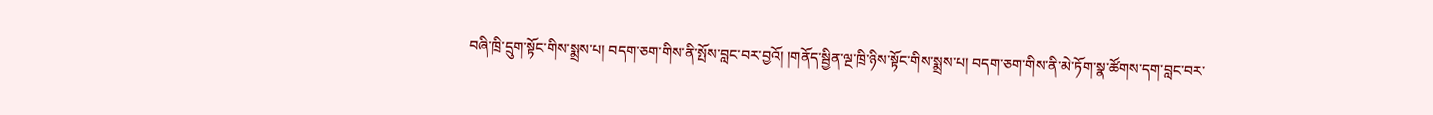བཞི་ཁྲི་དྲུག་སྟོང་གིས་སྨྲས་པ། བདག་ཅག་གིས་ནི་སྤོས་བླང་བར་བྱའོ། །གནོད་སྦྱིན་ལྔ་ཁྲི་ཉིས་སྟོང་གིས་སྨྲས་པ། བདག་ཅག་གིས་ནི་མེ་ཏོག་སྣ་ཚོགས་དག་བླང་བར་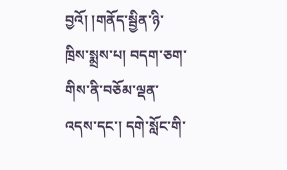བྱའོ། །གནོད་སྦྱིན་ཉི་ཁྲིས་སྨྲས་པ། བདག་ཅག་གིས་ནི་བཅོམ་ལྡན་འདས་དང་། དགེ་སློང་གི་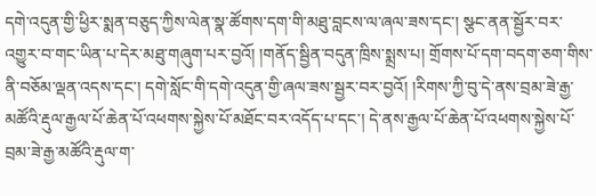དགེ་འདུན་གྱི་ཕྱིར་སྨན་བཅུད་ཀྱིས་ལེན་སྣ་ཚོགས་དག་གི་མཐུ་བླངས་ལ་ཞལ་ཟས་དང་། སྩང་ནན་སྦྱོར་བར་འགྱུར་བ་གང་ཡིན་པ་དེར་མཐུ་གཞུག་པར་བྱའོ། །གནོད་སྦྱིན་བདུན་ཁྲིས་སྨྲས་པ། གྲོགས་པོ་དག་བདག་ཅག་གིས་ནི་བཅོམ་ལྡན་འདས་དང་། དགེ་སློང་གི་དགེ་འདུན་གྱི་ཞལ་ཟས་སྦྱར་བར་བྱའོ། །རིགས་ཀྱི་བུ་དེ་ནས་བྲམ་ཟེ་རྒྱ་མཚོའི་རྡུལ་རྒྱལ་པོ་ཆེན་པོ་འཕགས་སྐྱེས་པོ་མཐོང་བར་འདོད་པ་དང་། དེ་ནས་རྒྱལ་པོ་ཆེན་པོ་འཕགས་སྐྱེས་པོ་བྲམ་ཟེ་རྒྱ་མཚོའི་རྡུལ་ག་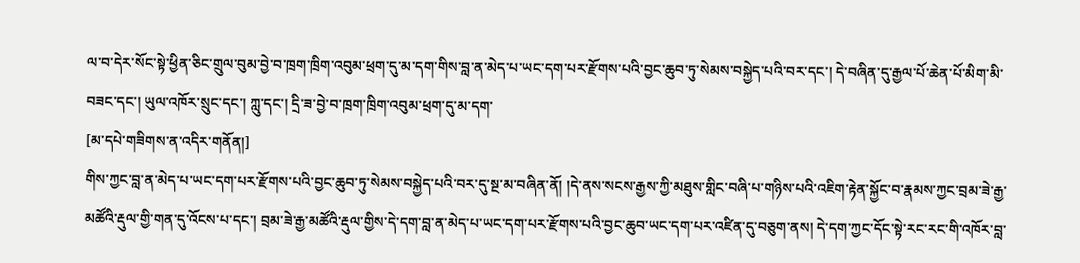ལ་བ་དེར་སོང་སྟེ་ཕྱིན་ཅིང་གྲུལ་བུམ་བྱེ་བ་ཁྲག་ཁྲིག་འབུམ་ཕྲག་དུ་མ་དག་གིས་བླ་ན་མེད་པ་ཡང་དག་པར་རྫོགས་པའི་བྱང་ཆུབ་ཏུ་སེམས་བསྐྱེད་པའི་བར་དང་། དེ་བཞིན་དུ་རྒྱལ་པོ་ཆེན་པོ་མིག་མི་བཟང་དང་། ཡུལ་འཁོར་སྲུང་དང་། ཀླུ་དང་། དྲི་ཟ་བྱེ་བ་ཁྲག་ཁྲིག་འབུམ་ཕྲག་དུ་མ་དག་
[མ་དཔེ་གཟིགས་ན་འདིར་གནོན།]
གིས་ཀྱང་བླ་ན་མེད་པ་ཡང་དག་པར་རྫོགས་པའི་བྱང་ཆུབ་ཏུ་སེམས་བསྐྱེད་པའི་བར་དུ་སྔ་མ་བཞིན་ནོ། །དེ་ནས་སངས་རྒྱས་ཀྱི་མཐུས་གླིང་བཞི་པ་གཉིས་པའི་འཇིག་རྟེན་སྐྱོང་བ་རྣམས་ཀྱང་བྲམ་ཟེ་རྒྱ་མཚོའི་རྡུལ་གྱི་གན་དུ་འོངས་པ་དང་། བྲམ་ཟེ་རྒྱ་མཚོའི་རྡུལ་གྱིས་དེ་དག་བླ་ན་མེད་པ་ཡང་དག་པར་རྫོགས་པའི་བྱང་ཆུབ་ཡང་དག་པར་འཛིན་དུ་བཅུག་ནས། དེ་དག་ཀྱང་དོང་སྟེ་རང་རང་གི་འཁོར་བླ་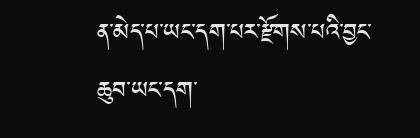ན་མེད་པ་ཡང་དག་པར་རྫོགས་པའི་བྱང་ཆུབ་ཡང་དག་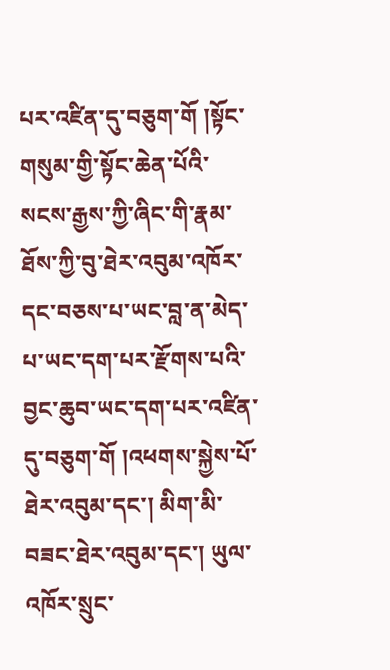པར་འཛིན་དུ་བཅུག་གོ །སྟོང་གསུམ་གྱི་སྟོང་ཆེན་པོའི་སངས་རྒྱས་ཀྱི་ཞིང་གི་རྣམ་ཐོས་ཀྱི་བུ་ཐེར་འབུམ་འཁོར་དང་བཅས་པ་ཡང་བླ་ན་མེད་པ་ཡང་དག་པར་རྫོགས་པའི་བྱང་ཆུབ་ཡང་དག་པར་འཛིན་དུ་བཅུག་གོ །འཕགས་སྐྱེས་པོ་ཐེར་འབུམ་དང་། མིག་མི་བཟང་ཐེར་འབུམ་དང་། ཡུལ་འཁོར་སྲུང་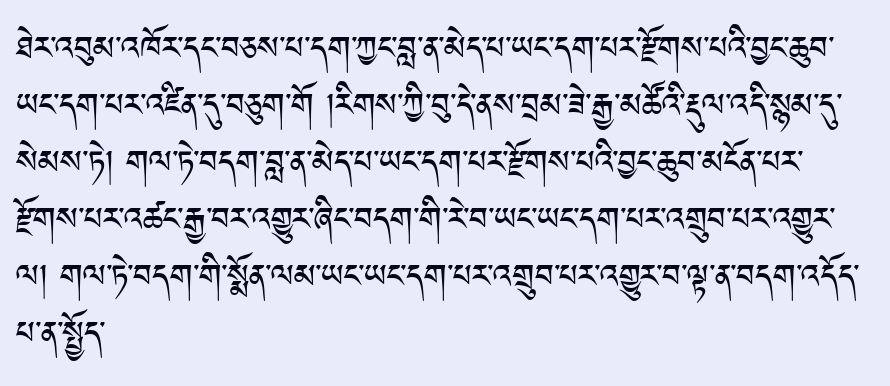ཐེར་འབུམ་འཁོར་དང་བཅས་པ་དག་ཀྱང་བླ་ན་མེད་པ་ཡང་དག་པར་རྫོགས་པའི་བྱང་ཆུབ་ཡང་དག་པར་འཛིན་དུ་བཅུག་གོ །རིགས་ཀྱི་བུ་དེ་ནས་བྲམ་ཟེ་རྒྱ་མཚོའི་རྡུལ་འདི་སྙམ་དུ་སེམས་ཏེ། གལ་ཏེ་བདག་བླ་ན་མེད་པ་ཡང་དག་པར་རྫོགས་པའི་བྱང་ཆུབ་མངོན་པར་རྫོགས་པར་འཚང་རྒྱ་བར་འགྱུར་ཞིང་བདག་གི་རེ་བ་ཡང་ཡང་དག་པར་འགྲུབ་པར་འགྱུར་ལ། གལ་ཏེ་བདག་གི་སྨོན་ལམ་ཡང་ཡང་དག་པར་འགྲུབ་པར་འགྱུར་བ་ལྟ་ན་བདག་འདོད་པ་ན་སྤྱོད་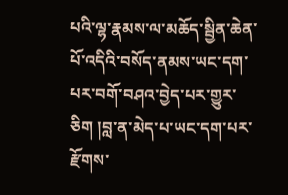པའི་ལྷ་རྣམས་ལ་མཆོད་སྦྱིན་ཆེན་པོ་འདིའི་བསོད་ནམས་ཡང་དག་པར་བགོ་བཤའ་བྱེད་པར་གྱུར་ཅིག །བླ་ན་མེད་པ་ཡང་དག་པར་རྫོགས་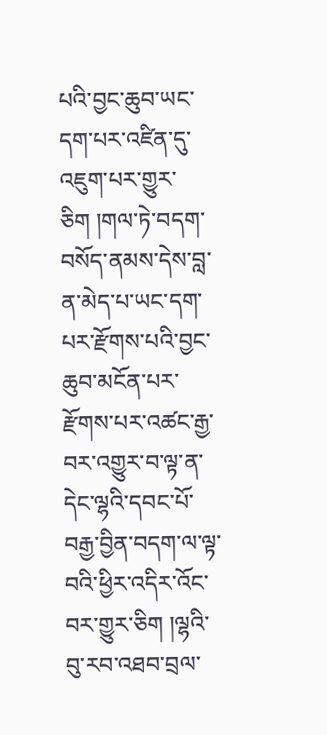པའི་བྱང་ཆུབ་ཡང་དག་པར་འཛིན་དུ་འཇུག་པར་གྱུར་ཅིག །གལ་ཏེ་བདག་བསོད་ནམས་དེས་བླ་ན་མེད་པ་ཡང་དག་པར་རྫོགས་པའི་བྱང་ཆུབ་མངོན་པར་རྫོགས་པར་འཚང་རྒྱ་བར་འགྱུར་བ་ལྟ་ན་དེང་ལྷའི་དབང་པོ་བརྒྱ་བྱིན་བདག་ལ་ལྟ་བའི་ཕྱིར་འདིར་འོང་བར་གྱུར་ཅིག །ལྷའི་བུ་རབ་འཐབ་བྲལ་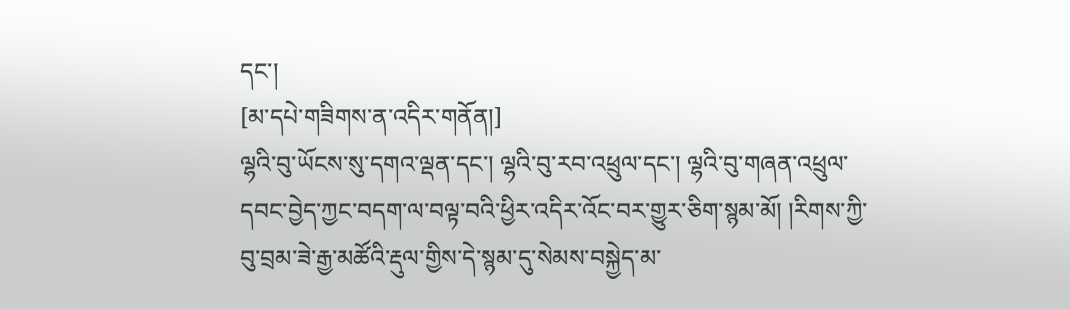དང་།
[མ་དཔེ་གཟིགས་ན་འདིར་གནོན།]
ལྷའི་བུ་ཡོངས་སུ་དགའ་ལྡན་དང་། ལྷའི་བུ་རབ་འཕྲུལ་དང་། ལྷའི་བུ་གཞན་འཕྲུལ་དབང་བྱེད་ཀྱང་བདག་ལ་བལྟ་བའི་ཕྱིར་འདིར་འོང་བར་གྱུར་ཅིག་སྙམ་མོ། །རིགས་ཀྱི་བུ་བྲམ་ཟེ་རྒྱ་མཚོའི་རྡུལ་གྱིས་དེ་སྙམ་དུ་སེམས་བསྐྱེད་མ་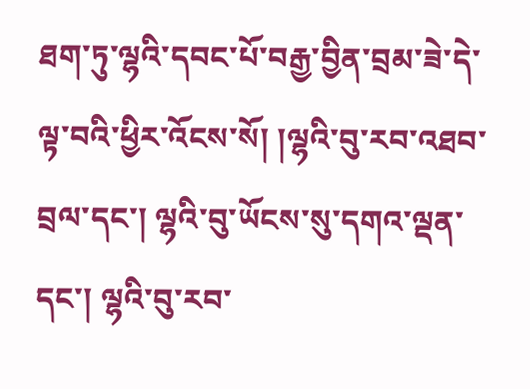ཐག་ཏུ་ལྷའི་དབང་པོ་བརྒྱ་བྱིན་བྲམ་ཟེ་དེ་ལྟ་བའི་ཕྱིར་འོངས་སོ། །ལྷའི་བུ་རབ་འཐབ་བྲལ་དང་། ལྷའི་བུ་ཡོངས་སུ་དགའ་ལྡན་དང་། ལྷའི་བུ་རབ་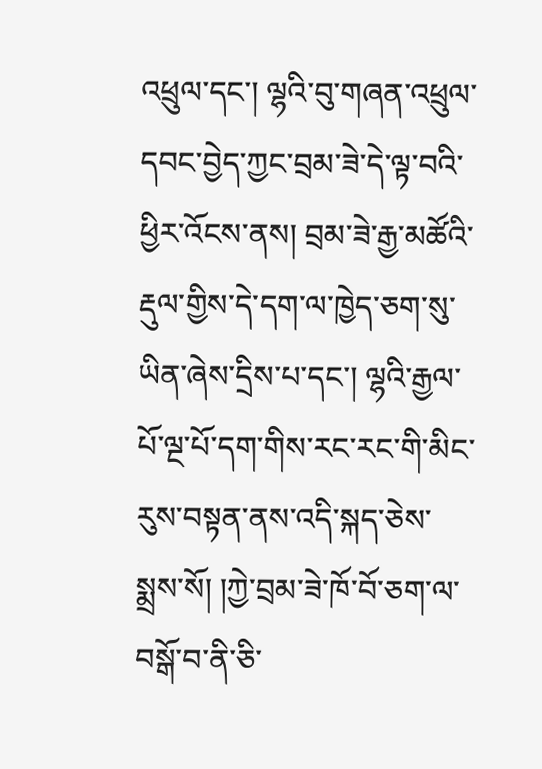འཕྲུལ་དང་། ལྷའི་བུ་གཞན་འཕྲུལ་དབང་བྱེད་ཀྱང་བྲམ་ཟེ་དེ་ལྟ་བའི་ཕྱིར་འོངས་ནས། བྲམ་ཟེ་རྒྱ་མཚོའི་རྡུལ་གྱིས་དེ་དག་ལ་ཁྱེད་ཅག་སུ་ཡིན་ཞེས་དྲིས་པ་དང་། ལྷའི་རྒྱལ་པོ་ལྔ་པོ་དག་གིས་རང་རང་གི་མིང་རུས་བསྟན་ནས་འདི་སྐད་ཅེས་སྨྲས་སོ། །ཀྱེ་བྲམ་ཟེ་ཁོ་བོ་ཅག་ལ་བསྒོ་བ་ནི་ཅི་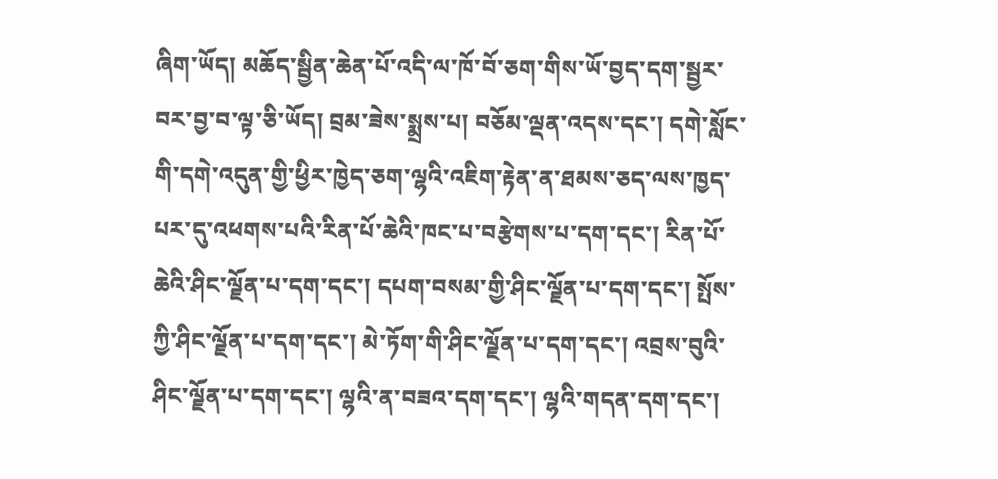ཞིག་ཡོད། མཆོད་སྦྱིན་ཆེན་པོ་འདི་ལ་ཁོ་བོ་ཅག་གིས་ཡོ་བྱད་དག་སྦྱར་བར་བྱ་བ་ལྟ་ཅི་ཡོད། བྲམ་ཟེས་སྨྲས་པ། བཅོམ་ལྡན་འདས་དང་། དགེ་སློང་གི་དགེ་འདུན་གྱི་ཕྱིར་ཁྱེད་ཅག་ལྷའི་འཇིག་རྟེན་ན་ཐམས་ཅད་ལས་ཁྱད་པར་དུ་འཕགས་པའི་རིན་པོ་ཆེའི་ཁང་པ་བརྩེགས་པ་དག་དང་། རིན་པོ་ཆེའི་ཤིང་ལྗོན་པ་དག་དང་། དཔག་བསམ་གྱི་ཤིང་ལྗོན་པ་དག་དང་། སྤོས་ཀྱི་ཤིང་ལྗོན་པ་དག་དང་། མེ་ཏོག་གི་ཤིང་ལྗོན་པ་དག་དང་། འབྲས་བུའི་ཤིང་ལྗོན་པ་དག་དང་། ལྷའི་ན་བཟའ་དག་དང་། ལྷའི་གདན་དག་དང་།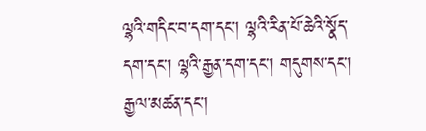ལྷའི་གདིང་བ་དག་དང་། ལྷའི་རིན་པོ་ཆེའི་སྣོད་དག་དང་། ལྷའི་རྒྱན་དག་དང་། གདུགས་དང་། རྒྱལ་མཚན་དང་།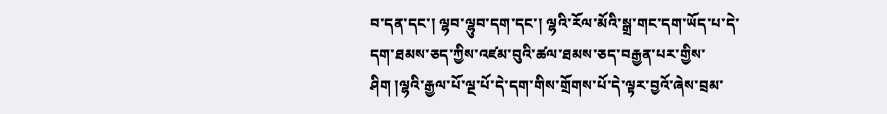བ་དན་དང་། ལྷབ་ལྷུབ་དག་དང་། ལྷའི་རོལ་མོའི་སྒྲ་གང་དག་ཡོད་པ་དེ་དག་ཐམས་ཅད་ཀྱིས་འཛམ་བུའི་ཚལ་ཐམས་ཅད་བརྒྱན་པར་གྱིས་ཤིག །ལྷའི་རྒྱལ་པོ་ལྔ་པོ་དེ་དག་གིས་གྲོགས་པོ་དེ་ལྟར་བྱའོ་ཞེས་བྲམ་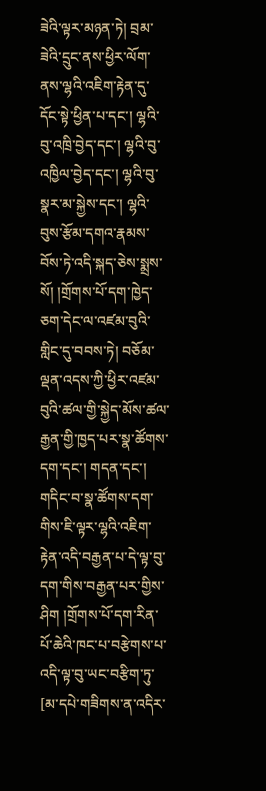ཟེའི་ལྟར་མཉན་ཏེ། བྲམ་ཟེའི་དྲུང་ནས་ཕྱིར་ལོག་ནས་ལྷའི་འཇིག་རྟེན་དུ་དོང་སྟེ་ཕྱིན་པ་དང་། ལྷའི་བུ་འཁྲི་བྱེད་དང་། ལྷའི་བུ་འཁྱིལ་བྱེད་དང་། ལྷའི་བུ་སྣར་མ་སྐྱེས་དང་། ལྷའི་བུས་རྩོམ་དགའ་རྣམས་བོས་ཏེ་འདི་སྐད་ཅེས་སྨྲས་སོ། །གྲོགས་པོ་དག་ཁྱེད་ཅག་དེང་ལ་འཛམ་བུའི་གླིང་དུ་བབས་ཏེ། བཅོམ་ལྡན་འདས་ཀྱི་ཕྱིར་འཛམ་བུའི་ཚལ་གྱི་སྐྱེད་མོས་ཚལ་རྒྱན་གྱི་ཁྱད་པར་སྣ་ཚོགས་དག་དང་། གདན་དང་། གདིང་བ་སྣ་ཚོགས་དག་གིས་ཇི་ལྟར་ལྷའི་འཇིག་རྟེན་འདི་བརྒྱན་པ་དེ་ལྟ་བུ་དག་གིས་བརྒྱན་པར་གྱིས་ཤིག །གྲོགས་པོ་དག་རིན་པོ་ཆེའི་ཁང་པ་བརྩེགས་པ་འདི་ལྟ་བུ་ཡང་བརྩིག་ཏུ་
[མ་དཔེ་གཟིགས་ན་འདིར་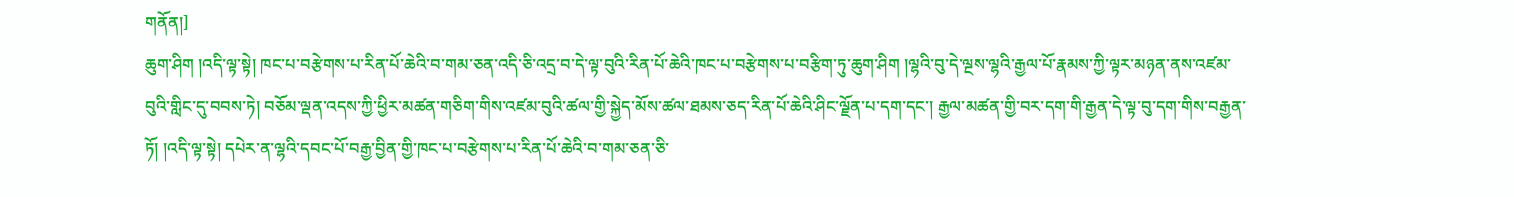གནོན།]
ཆུག་ཤིག །འདི་ལྟ་སྟེ། ཁང་པ་བརྩེགས་པ་རིན་པོ་ཆེའི་བ་གམ་ཅན་འདི་ཅི་འདྲ་བ་དེ་ལྟ་བུའི་རིན་པོ་ཆེའི་ཁང་པ་བརྩེགས་པ་བརྩིག་ཏུ་ཆུག་ཤིག །ལྷའི་བུ་དེ་ལྔས་ལྷའི་རྒྱལ་པོ་རྣམས་ཀྱི་ལྟར་མཉན་ནས་འཛམ་བུའི་གླིང་དུ་བབས་ཏེ། བཅོམ་ལྡན་འདས་ཀྱི་ཕྱིར་མཚན་གཅིག་གིས་འཛམ་བུའི་ཚལ་གྱི་སྐྱེད་མོས་ཚལ་ཐམས་ཅད་རིན་པོ་ཆེའི་ཤིང་ལྗོན་པ་དག་དང་། རྒྱལ་མཚན་གྱི་བར་དག་གི་རྒྱན་དེ་ལྟ་བུ་དག་གིས་བརྒྱན་ཏོ། །འདི་ལྟ་སྟེ། དཔེར་ན་ལྷའི་དབང་པོ་བརྒྱ་བྱིན་གྱི་ཁང་པ་བརྩེགས་པ་རིན་པོ་ཆེའི་བ་གམ་ཅན་ཅི་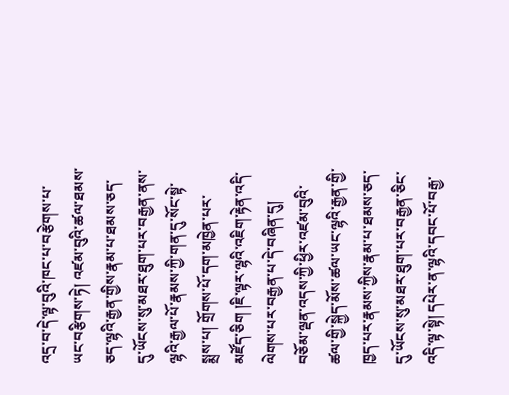འདྲ་བ་དེ་ལྟ་བུའི་ཁང་པ་བརྩེགས་པ་ཡང་བརྩིགས་ཏེ། འཛམ་བུའི་ཚལ་ཐམས་ཅད་ལྷའི་རྒྱན་གྱིས་རྣམ་པ་ཐམས་ཅད་དུ་ཡོངས་སུ་མཐར་ཐུག་པར་བརྒྱན་ནས་ལྷའི་རྒྱལ་པོ་རྣམས་ཀྱི་གན་དུ་སོང་སྟེ་སྨྲས་པ། གྲོགས་པོ་དག་མཁྱེན་པར་མཛོད་ཅིག །ཇི་ལྟར་ལྷའི་འཇིག་རྟེན་འདི་ལེགས་པར་བརྒྱན་པ་དེ་བཞིན་དུ། བཅོམ་ལྡན་འདས་ཀྱི་ཕྱིར་འཛམ་བུའི་ཚལ་གྱི་སྐྱེད་མོས་ཚལ་ཡང་ལྷའི་རྒྱན་གྱི་ཁྱད་པར་རྣམས་ཀྱིས་རྣམ་པ་ཐམས་ཅད་དུ་ཡོངས་སུ་མཐར་ཐུག་པར་བརྒྱན་ཅིང་འདི་ལྟ་སྟེ། དཔེར་ན་ལྷའི་དབང་པོ་བརྒྱ་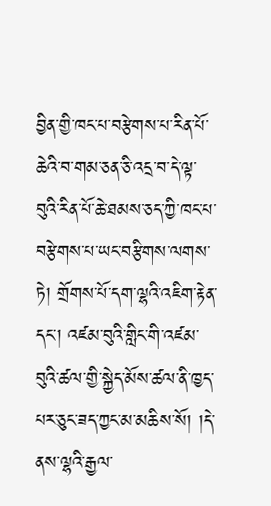བྱིན་གྱི་ཁང་པ་བརྩེགས་པ་རིན་པོ་ཆེའི་བ་གམ་ཅན་ཅི་འདྲ་བ་དེ་ལྟ་བུའི་རིན་པོ་ཆེ་ཐམས་ཅད་ཀྱི་ཁང་པ་བརྩེགས་པ་ཡང་བརྩིགས་ལགས་ཏེ། གྲོགས་པོ་དག་ལྷའི་འཇིག་རྟེན་དང་། འཛམ་བུའི་གླིང་གི་འཛམ་བུའི་ཚལ་གྱི་སྐྱེད་མོས་ཚལ་ནི་ཁྱད་པར་ཅུང་ཟད་ཀྱང་མ་མཆིས་སོ། །དེ་ནས་ལྷའི་རྒྱལ་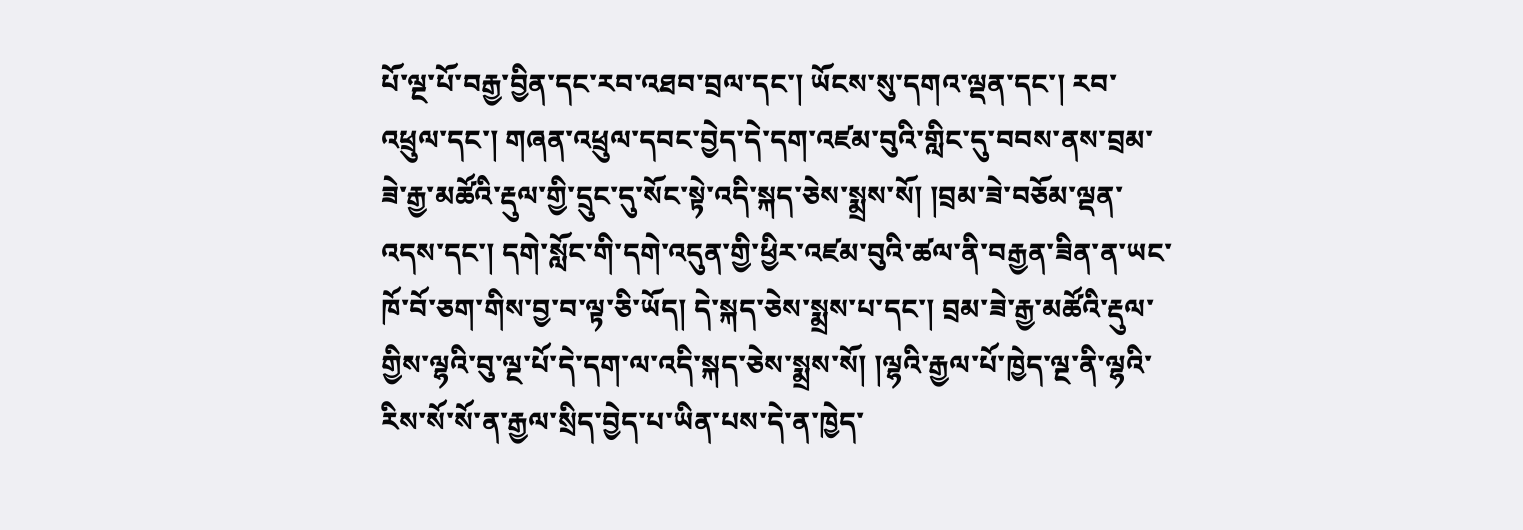པོ་ལྔ་པོ་བརྒྱ་བྱིན་དང་རབ་འཐབ་བྲལ་དང་། ཡོངས་སུ་དགའ་ལྡན་དང་། རབ་འཕྲུལ་དང་། གཞན་འཕྲུལ་དབང་བྱེད་དེ་དག་འཛམ་བུའི་གླིང་དུ་བབས་ནས་བྲམ་ཟེ་རྒྱ་མཚོའི་རྡུལ་གྱི་དྲུང་དུ་སོང་སྟེ་འདི་སྐད་ཅེས་སྨྲས་སོ། །བྲམ་ཟེ་བཅོམ་ལྡན་འདས་དང་། དགེ་སློང་གི་དགེ་འདུན་གྱི་ཕྱིར་འཛམ་བུའི་ཚལ་ནི་བརྒྱན་ཟིན་ན་ཡང་ཁོ་བོ་ཅག་གིས་བྱ་བ་ལྟ་ཅི་ཡོད། དེ་སྐད་ཅེས་སྨྲས་པ་དང་། བྲམ་ཟེ་རྒྱ་མཚོའི་རྡུལ་གྱིས་ལྷའི་བུ་ལྔ་པོ་དེ་དག་ལ་འདི་སྐད་ཅེས་སྨྲས་སོ། །ལྷའི་རྒྱལ་པོ་ཁྱེད་ལྔ་ནི་ལྷའི་རིས་སོ་སོ་ན་རྒྱལ་སྲིད་བྱེད་པ་ཡིན་པས་དེ་ན་ཁྱེད་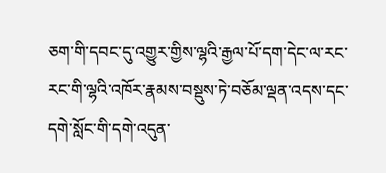ཅག་གི་དབང་དུ་འགྱུར་གྱིས་ལྷའི་རྒྱལ་པོ་དག་དེང་ལ་རང་རང་གི་ལྷའི་འཁོར་རྣམས་བསྡུས་ཏེ་བཅོམ་ལྡན་འདས་དང་དགེ་སློང་གི་དགེ་འདུན་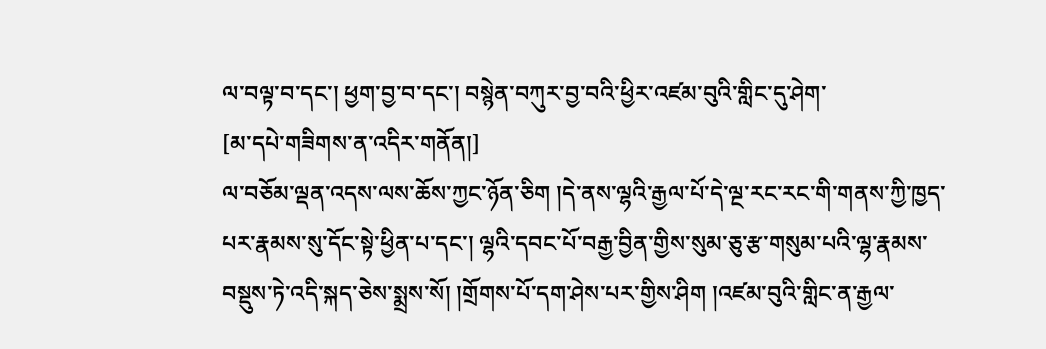ལ་བལྟ་བ་དང་། ཕྱག་བྱ་བ་དང་། བསྙེན་བཀུར་བྱ་བའི་ཕྱིར་འཛམ་བུའི་གླིང་དུ་ཤེག་
[མ་དཔེ་གཟིགས་ན་འདིར་གནོན།]
ལ་བཅོམ་ལྡན་འདས་ལས་ཆོས་ཀྱང་ཉོན་ཅིག །དེ་ནས་ལྷའི་རྒྱལ་པོ་དེ་ལྔ་རང་རང་གི་གནས་ཀྱི་ཁྱད་པར་རྣམས་སུ་དོང་སྟེ་ཕྱིན་པ་དང་། ལྷའི་དབང་པོ་བརྒྱ་བྱིན་གྱིས་སུམ་ཅུ་རྩ་གསུམ་པའི་ལྷ་རྣམས་བསྡུས་ཏེ་འདི་སྐད་ཅེས་སྨྲས་སོ། །གྲོགས་པོ་དག་ཤེས་པར་གྱིས་ཤིག །འཛམ་བུའི་གླིང་ན་རྒྱལ་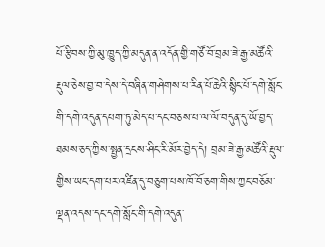པོ་རྩིབས་ཀྱི་མུ་ཁྱུད་ཀྱི་མདུན་ན་འདོན་གྱི་གཙོ་བོ་བྲམ་ཟེ་རྒྱ་མཚོའི་རྡུལ་ཅེས་བྱ་བ་དེས་དེ་བཞིན་གཤེགས་པ་རིན་པོ་ཆེའི་སྙིང་པོ་དགེ་སློང་གི་དགེ་འདུན་དཔག་ཏུ་མེད་པ་དང་བཅས་པ་ལ་ལོ་བདུན་དུ་ཡོ་བྱད་ཐམས་ཅད་ཀྱིས་སྤྱན་དྲངས་ཤིང་རི་མོར་བྱེད་དེ། བྲམ་ཟེ་རྒྱ་མཚོའི་རྡུལ་གྱིས་ཡང་དག་པར་འཛིན་དུ་བཅུག་པས་ཁོ་བོ་ཅག་གིས་ཀྱང་བཅོམ་ལྡན་འདས་དང་དགེ་སློང་གི་དགེ་འདུན་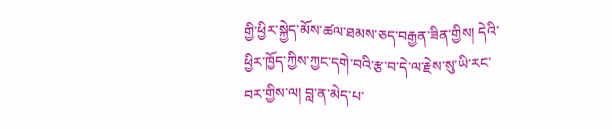གྱི་ཕྱིར་སྐྱེད་མོས་ཚལ་ཐམས་ཅད་བརྒྱན་ཟིན་གྱིས། དེའི་ཕྱིར་ཁྱོད་ཀྱིས་ཀྱང་དགེ་བའི་རྩ་བ་དེ་ལ་རྗེས་སུ་ཡི་རང་བར་གྱིས་ལ། བླ་ན་མེད་པ་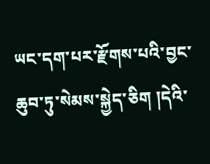ཡང་དག་པར་རྫོགས་པའི་བྱང་ཆུབ་ཏུ་སེམས་སྐྱེད་ཅིག །དེའི་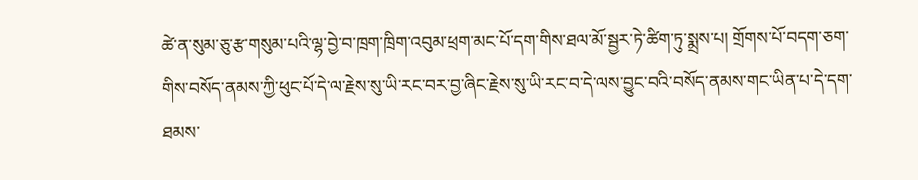ཚེ་ན་སུམ་ཅུ་རྩ་གསུམ་པའི་ལྷ་བྱེ་བ་ཁྲག་ཁྲིག་འབུམ་ཕྲག་མང་པོ་དག་གིས་ཐལ་མོ་སྦྱར་ཏེ་ཚིག་ཏུ་སྨྲས་པ། གྲོགས་པོ་བདག་ཅག་གིས་བསོད་ནམས་ཀྱི་ཕུང་པོ་དེ་ལ་རྗེས་སུ་ཡི་རང་བར་བྱ་ཞིང་རྗེས་སུ་ཡི་རང་བ་དེ་ལས་བྱུང་བའི་བསོད་ནམས་གང་ཡིན་པ་དེ་དག་ཐམས་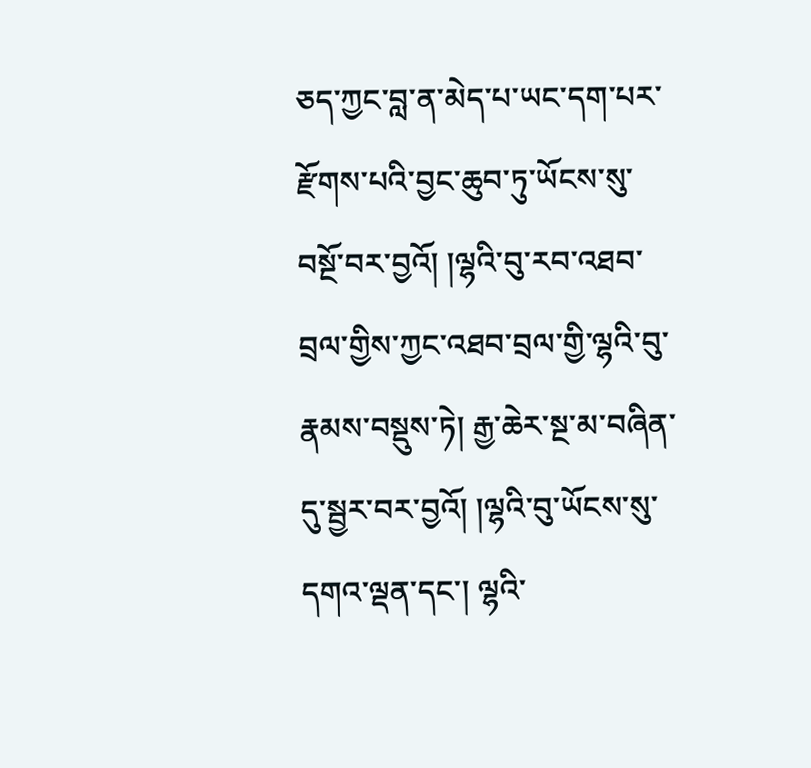ཅད་ཀྱང་བླ་ན་མེད་པ་ཡང་དག་པར་རྫོགས་པའི་བྱང་ཆུབ་ཏུ་ཡོངས་སུ་བསྔོ་བར་བྱའོ། །ལྷའི་བུ་རབ་འཐབ་བྲལ་གྱིས་ཀྱང་འཐབ་བྲལ་གྱི་ལྷའི་བུ་རྣམས་བསྡུས་ཏེ། རྒྱ་ཆེར་སྔ་མ་བཞིན་དུ་སྦྱར་བར་བྱའོ། །ལྷའི་བུ་ཡོངས་སུ་དགའ་ལྡན་དང་། ལྷའི་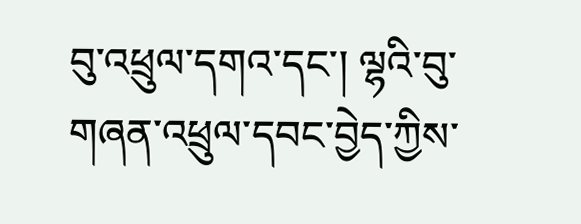བུ་འཕྲུལ་དགའ་དང་། ལྷའི་བུ་གཞན་འཕྲུལ་དབང་བྱེད་ཀྱིས་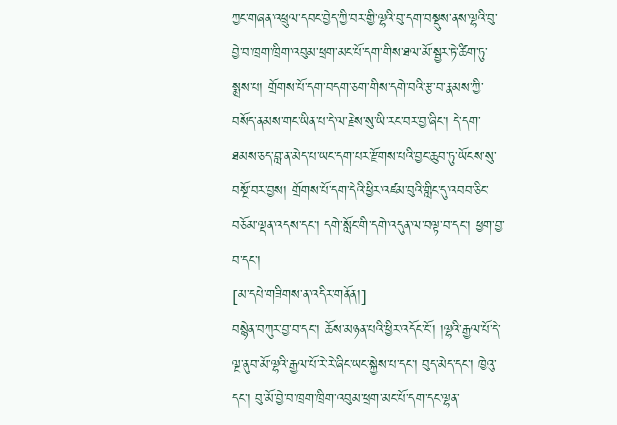ཀྱང་གཞན་འཕྲུལ་དབང་བྱེད་ཀྱི་བར་གྱི་ལྷའི་བུ་དག་བསྡུས་ནས་ལྷའི་བུ་བྱེ་བ་ཁྲག་ཁྲིག་འབུམ་ཕྲག་མང་པོ་དག་གིས་ཐལ་མོ་སྦྱར་ཏེ་ཚིག་ཏུ་སྨྲས་པ། གྲོགས་པོ་དག་བདག་ཅག་གིས་དགེ་བའི་རྩ་བ་རྣམས་ཀྱི་བསོད་ནམས་གང་ཡིན་པ་དེ་ལ་རྗེས་སུ་ཡི་རང་བར་བྱ་ཞིང་། དེ་དག་ཐམས་ཅད་བླ་ན་མེད་པ་ཡང་དག་པར་རྫོགས་པའི་བྱང་ཆུབ་ཏུ་ཡོངས་སུ་བསྔོ་བར་བྱས། གྲོགས་པོ་དག་དེའི་ཕྱིར་འཛམ་བུའི་གླིང་དུ་འབབ་ཅིང་བཅོམ་ལྡན་འདས་དང་། དགེ་སློང་གི་དགེ་འདུན་ལ་བལྟ་བ་དང་། ཕྱག་བྱ་བ་དང་།
[མ་དཔེ་གཟིགས་ན་འདིར་གནོན།]
བསྙེན་བཀུར་བྱ་བ་དང་། ཆོས་མཉན་པའི་ཕྱིར་འདོང་ངོ་། །ལྷའི་རྒྱལ་པོ་དེ་ལྔ་ནུབ་མོ་ལྷའི་རྒྱལ་པོ་རེ་རེ་ཞིང་ཡང་སྐྱེས་པ་དང་། བུད་མེད་དང་། ཁྱེའུ་དང་། བུ་མོ་བྱེ་བ་ཁྲག་ཁྲིག་འབུམ་ཕྲག་མང་པོ་དག་དང་ལྷན་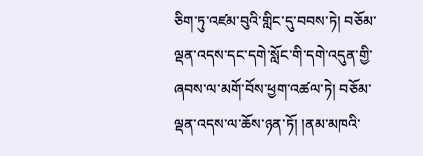ཅིག་ཏུ་འཛམ་བུའི་གླིང་དུ་བབས་ཏེ། བཅོམ་ལྡན་འདས་དང་དགེ་སློང་གི་དགེ་འདུན་གྱི་ཞབས་ལ་མགོ་བོས་ཕྱག་འཚལ་ཏེ། བཅོམ་ལྡན་འདས་ལ་ཆོས་ཉན་ཏོ། །ནམ་མཁའི་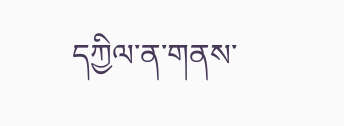དཀྱིལ་ན་གནས་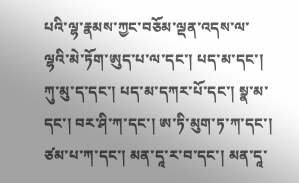པའི་ལྷ་རྣམས་ཀྱང་བཅོམ་ལྡན་འདས་ལ་ལྷའི་མེ་ཏོག་ཨུད་པ་ལ་དང་། པད་མ་དང་། ཀུ་མུ་ད་དང་། པད་མ་དཀར་པོ་དང་། སྣ་མ་དང་། བར་ཤི་ཀ་དང་། ཨ་ཏི་མུག་ཏ་ཀ་དང་། ཙམ་པ་ཀ་དང་། མན་དཱ་ར་བ་དང་། མན་དཱ་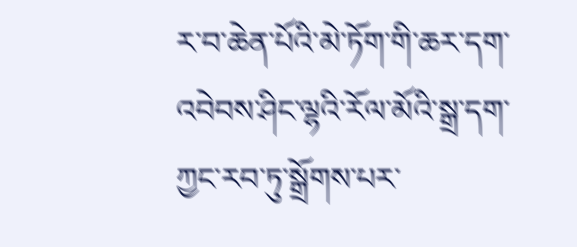ར་བ་ཆེན་པོའི་མེ་ཏོག་གི་ཆར་དག་འབེབས་ཤིང་ལྷའི་རོལ་མོའི་སྒྲ་དག་ཀྱང་རབ་ཏུ་སྒྲོགས་པར་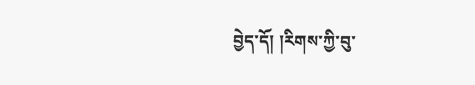བྱེད་དོ། །རིགས་ཀྱི་བུ་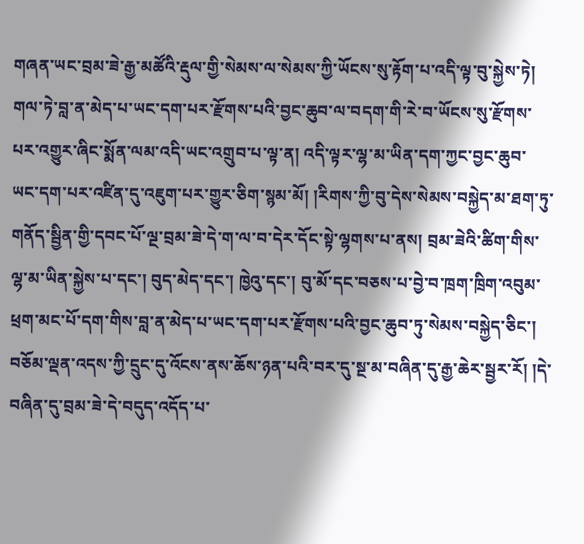གཞན་ཡང་བྲམ་ཟེ་རྒྱ་མཚོའི་རྡུལ་གྱི་སེམས་ལ་སེམས་ཀྱི་ཡོངས་སུ་རྟོག་པ་འདི་ལྟ་བུ་སྐྱེས་ཏེ། གལ་ཏེ་བླ་ན་མེད་པ་ཡང་དག་པར་རྫོགས་པའི་བྱང་ཆུབ་ལ་བདག་གི་རེ་བ་ཡོངས་སུ་རྫོགས་པར་འགྱུར་ཞིང་སྨོན་ལམ་འདི་ཡང་འགྲུབ་པ་ལྟ་ན། འདི་ལྟར་ལྷ་མ་ཡིན་དག་ཀྱང་བྱང་ཆུབ་ཡང་དག་པར་འཛིན་དུ་འཇུག་པར་གྱུར་ཅིག་སྙམ་མོ། །རིགས་ཀྱི་བུ་དེས་སེམས་བསྐྱེད་མ་ཐག་ཏུ་གནོད་སྦྱིན་གྱི་དབང་པོ་ལྔ་བྲམ་ཟེ་དེ་ག་ལ་བ་དེར་དོང་སྟེ་ལྷགས་པ་ནས། བྲམ་ཟེའི་ཚིག་གིས་ལྷ་མ་ཡིན་སྐྱེས་པ་དང་། བུད་མེད་དང་། ཁྱེའུ་དང་། བུ་མོ་དང་བཅས་པ་བྱེ་བ་ཁྲག་ཁྲིག་འབུམ་ཕྲག་མང་པོ་དག་གིས་བླ་ན་མེད་པ་ཡང་དག་པར་རྫོགས་པའི་བྱང་ཆུབ་ཏུ་སེམས་བསྐྱེད་ཅིང་། བཅོམ་ལྡན་འདས་ཀྱི་དྲུང་དུ་འོངས་ནས་ཆོས་ཉན་པའི་བར་དུ་སྔ་མ་བཞིན་དུ་རྒྱ་ཆེར་སྦྱར་རོ། །དེ་བཞིན་དུ་བྲམ་ཟེ་དེ་བདུད་འདོད་པ་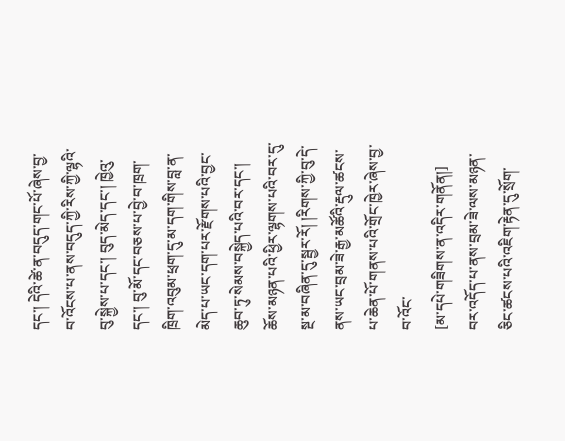དང་། དེའི་ཚེ་ན་བདུད་གང་པོ་ཞེས་བྱ་བ་འོངས་པ་ནས་བདུད་ཀྱི་རིས་ཀྱི་ལྷའི་བུ་སྐྱེས་པ་དང་། བུད་མེད་དང་། ཁྱེའུ་དང་། བུ་མོ་དང་བཅས་པ་བྱེ་བ་ཁྲག་ཁྲིག་འབུམ་ཕྲག་དུ་མ་དག་གིས་བླ་ན་མེད་པ་ཡང་དག་པར་རྫོགས་པའི་བྱང་ཆུབ་ཏུ་སེམས་བསྐྱེད་པའི་བར་དང་། ཆོས་མཉན་པའི་ཕྱིར་ལྷགས་པའི་བར་དུ་སྔ་མ་བཞིན་དུ་སྦྱར་རོ། །རིགས་ཀྱི་བུ་དེ་ནས་ཡང་བྲམ་ཟེ་རྒྱ་མཚོའི་རྡུལ་ཚངས་པ་ཆེན་པོ་གནས་པའི་གྲོང་ཁྱེར་ཞེས་བྱ་བ་འོང་
[མ་དཔེ་གཟིགས་ན་འདིར་གནོན།]
བར་འདོད་པ་ནས་བྲམ་ཟེ་ལས་མཉན་ཅིང་ཚངས་པའི་འཇིག་རྟེན་དུ་སྲོག་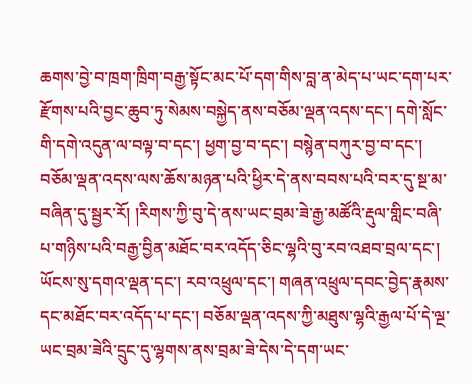ཆགས་བྱེ་བ་ཁྲག་ཁྲིག་བརྒྱ་སྟོང་མང་པོ་དག་གིས་བླ་ན་མེད་པ་ཡང་དག་པར་རྫོགས་པའི་བྱང་ཆུབ་ཏུ་སེམས་བསྐྱེད་ནས་བཅོམ་ལྡན་འདས་དང་། དགེ་སློང་གི་དགེ་འདུན་ལ་བལྟ་བ་དང་། ཕྱག་བྱ་བ་དང་། བསྙེན་བཀུར་བྱ་བ་དང་། བཅོམ་ལྡན་འདས་ལས་ཆོས་མཉན་པའི་ཕྱིར་དེ་ནས་བབས་པའི་བར་དུ་སྔ་མ་བཞིན་དུ་སྦྱར་རོ། །རིགས་ཀྱི་བུ་དེ་ནས་ཡང་བྲམ་ཟེ་རྒྱ་མཚོའི་རྡུལ་གླིང་བཞི་པ་གཉིས་པའི་བརྒྱ་བྱིན་མཐོང་བར་འདོད་ཅིང་ལྷའི་བུ་རབ་འཐབ་བྲལ་དང་། ཡོངས་སུ་དགའ་ལྡན་དང་། རབ་འཕྲུལ་དང་། གཞན་འཕྲུལ་དབང་བྱེད་རྣམས་དང་མཐོང་བར་འདོད་པ་དང་། བཅོམ་ལྡན་འདས་ཀྱི་མཐུས་ལྷའི་རྒྱལ་པོ་དེ་ལྔ་ཡང་བྲམ་ཟེའི་དྲུང་དུ་ལྷགས་ནས་བྲམ་ཟེ་དེས་དེ་དག་ཡང་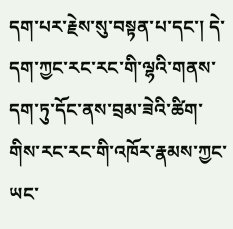དག་པར་རྗེས་སུ་བསྟན་པ་དང་། དེ་དག་ཀྱང་རང་རང་གི་ལྷའི་གནས་དག་ཏུ་དོང་ནས་བྲམ་ཟེའི་ཚིག་གིས་རང་རང་གི་འཁོར་རྣམས་ཀྱང་ཡང་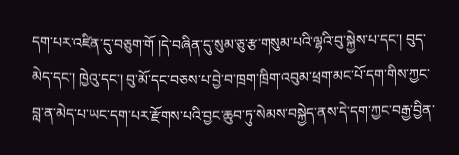དག་པར་འཛིན་དུ་བཅུག་གོ །དེ་བཞིན་དུ་སུམ་ཅུ་རྩ་གསུམ་པའི་ལྷའི་བུ་སྐྱེས་པ་དང་། བུད་མེད་དང་། ཁྱེའུ་དང་། བུ་མོ་དང་བཅས་པ་བྱེ་བ་ཁྲག་ཁྲིག་འབུམ་ཕྲག་མང་པོ་དག་གིས་ཀྱང་བླ་ན་མེད་པ་ཡང་དག་པར་རྫོགས་པའི་བྱང་ཆུབ་ཏུ་སེམས་བསྐྱེད་ནས་དེ་དག་ཀྱང་བརྒྱ་བྱིན་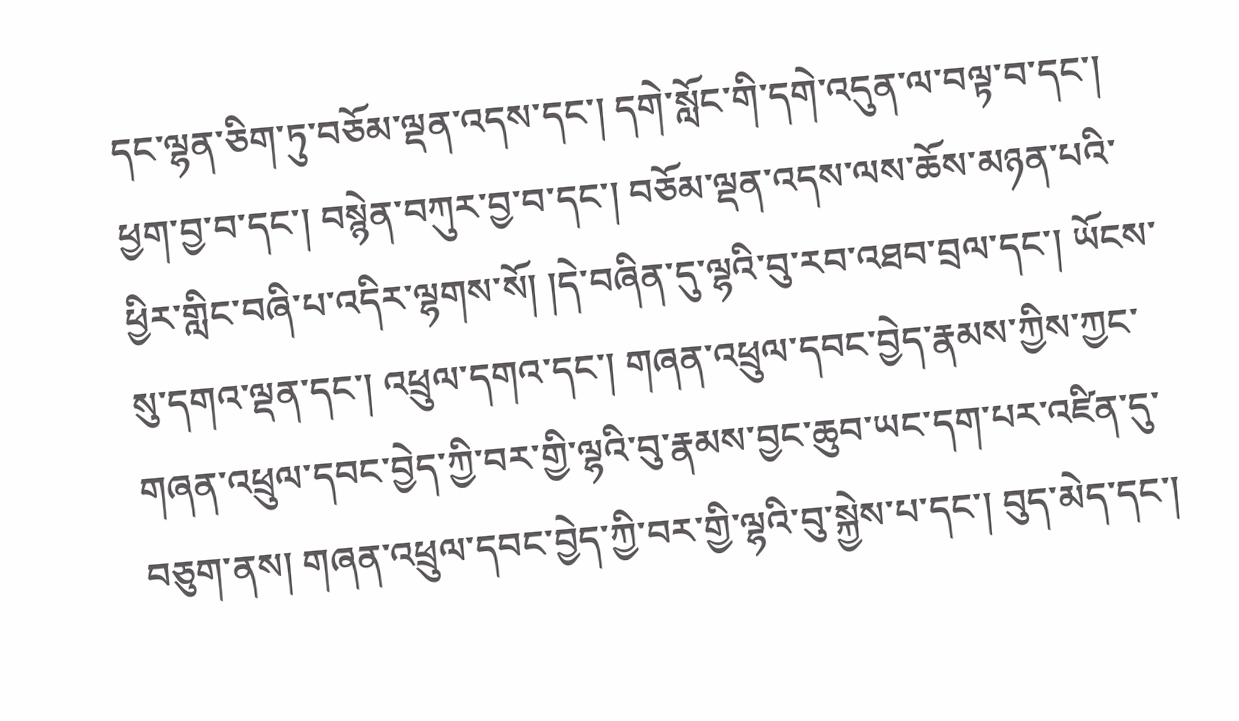དང་ལྷན་ཅིག་ཏུ་བཅོམ་ལྡན་འདས་དང་། དགེ་སློང་གི་དགེ་འདུན་ལ་བལྟ་བ་དང་། ཕྱག་བྱ་བ་དང་། བསྙེན་བཀུར་བྱ་བ་དང་། བཅོམ་ལྡན་འདས་ལས་ཆོས་མཉན་པའི་ཕྱིར་གླིང་བཞི་པ་འདིར་ལྷགས་སོ། །དེ་བཞིན་དུ་ལྷའི་བུ་རབ་འཐབ་བྲལ་དང་། ཡོངས་སུ་དགའ་ལྡན་དང་། འཕྲུལ་དགའ་དང་། གཞན་འཕྲུལ་དབང་བྱེད་རྣམས་ཀྱིས་ཀྱང་གཞན་འཕྲུལ་དབང་བྱེད་ཀྱི་བར་གྱི་ལྷའི་བུ་རྣམས་བྱང་ཆུབ་ཡང་དག་པར་འཛིན་དུ་བཅུག་ནས། གཞན་འཕྲུལ་དབང་བྱེད་ཀྱི་བར་གྱི་ལྷའི་བུ་སྐྱེས་པ་དང་། བུད་མེད་དང་།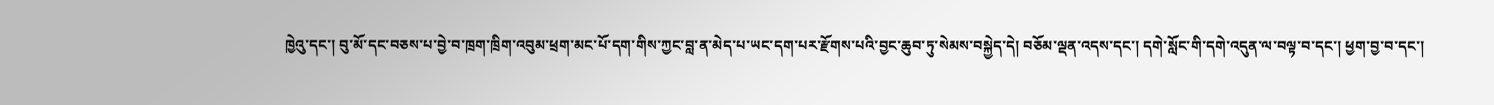ཁྱེའུ་དང་། བུ་མོ་དང་བཅས་པ་བྱེ་བ་ཁྲག་ཁྲིག་འབུམ་ཕྲག་མང་པོ་དག་གིས་ཀྱང་བླ་ན་མེད་པ་ཡང་དག་པར་རྫོགས་པའི་བྱང་ཆུབ་ཏུ་སེམས་བསྐྱེད་དེ། བཅོམ་ལྡན་འདས་དང་། དགེ་སློང་གི་དགེ་འདུན་ལ་བལྟ་བ་དང་། ཕྱག་བྱ་བ་དང་།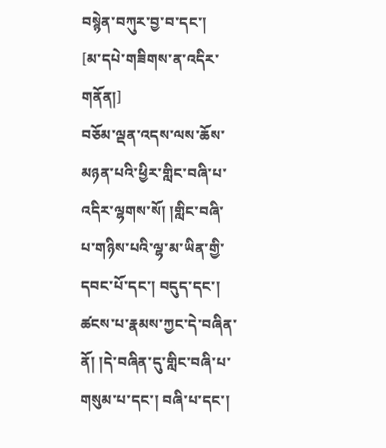བསྙེན་བཀུར་བྱ་བ་དང་།
[མ་དཔེ་གཟིགས་ན་འདིར་གནོན།]
བཅོམ་ལྡན་འདས་ལས་ཆོས་མཉན་པའི་ཕྱིར་གླིང་བཞི་པ་འདིར་ལྷགས་སོ། །གླིང་བཞི་པ་གཉིས་པའི་ལྷ་མ་ཡིན་གྱི་དབང་པོ་དང་། བདུད་དང་། ཚངས་པ་རྣམས་ཀྱང་དེ་བཞིན་ནོ། །དེ་བཞིན་དུ་གླིང་བཞི་པ་གསུམ་པ་དང་། བཞི་པ་དང་།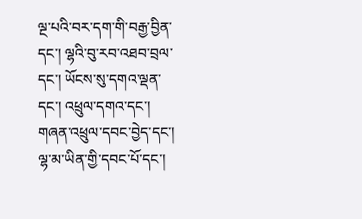ལྔ་པའི་བར་དག་གི་བརྒྱ་བྱིན་དང་། ལྷའི་བུ་རབ་འཐབ་བྲལ་དང་། ཡོངས་སུ་དགའ་ལྡན་དང་། འཕྲུལ་དགའ་དང་། གཞན་འཕྲུལ་དབང་བྱེད་དང་། ལྷ་མ་ཡིན་གྱི་དབང་པོ་དང་།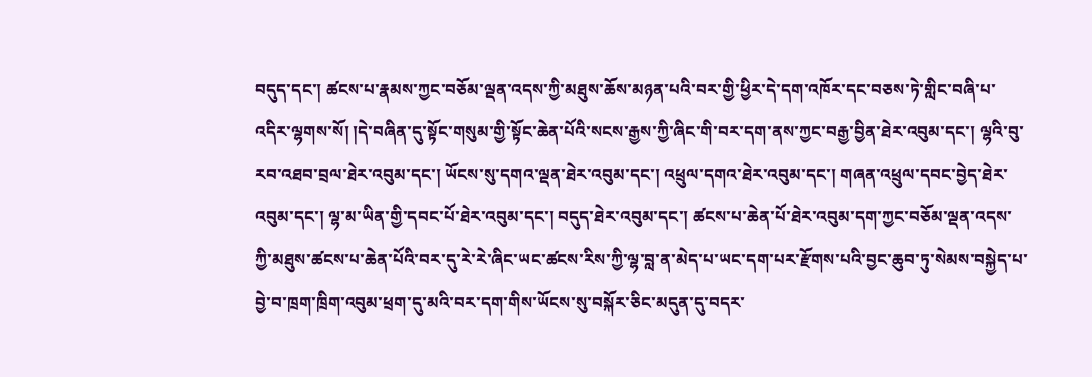བདུད་དང་། ཚངས་པ་རྣམས་ཀྱང་བཅོམ་ལྡན་འདས་ཀྱི་མཐུས་ཆོས་མཉན་པའི་བར་གྱི་ཕྱིར་དེ་དག་འཁོར་དང་བཅས་ཏེ་གླིང་བཞི་པ་འདིར་ལྷགས་སོ། །དེ་བཞིན་དུ་སྟོང་གསུམ་གྱི་སྟོང་ཆེན་པོའི་སངས་རྒྱས་ཀྱི་ཞིང་གི་བར་དག་ནས་ཀྱང་བརྒྱ་བྱིན་ཐེར་འབུམ་དང་། ལྷའི་བུ་རབ་འཐབ་བྲལ་ཐེར་འབུམ་དང་། ཡོངས་སུ་དགའ་ལྡན་ཐེར་འབུམ་དང་། འཕྲུལ་དགའ་ཐེར་འབུམ་དང་། གཞན་འཕྲུལ་དབང་བྱེད་ཐེར་འབུམ་དང་། ལྷ་མ་ཡིན་གྱི་དབང་པོ་ཐེར་འབུམ་དང་། བདུད་ཐེར་འབུམ་དང་། ཚངས་པ་ཆེན་པོ་ཐེར་འབུམ་དག་ཀྱང་བཅོམ་ལྡན་འདས་ཀྱི་མཐུས་ཚངས་པ་ཆེན་པོའི་བར་དུ་རེ་རེ་ཞིང་ཡང་ཚངས་རིས་ཀྱི་ལྷ་བླ་ན་མེད་པ་ཡང་དག་པར་རྫོགས་པའི་བྱང་ཆུབ་ཏུ་སེམས་བསྐྱེད་པ་བྱེ་བ་ཁྲག་ཁྲིག་འབུམ་ཕྲག་དུ་མའི་བར་དག་གིས་ཡོངས་སུ་བསྐོར་ཅིང་མདུན་དུ་བདར་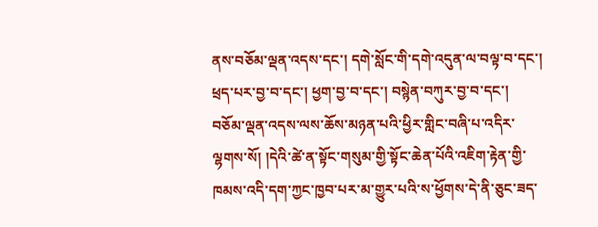ནས་བཅོམ་ལྡན་འདས་དང་། དགེ་སློང་གི་དགེ་འདུན་ལ་བལྟ་བ་དང་། ཕྲད་པར་བྱ་བ་དང་། ཕྱག་བྱ་བ་དང་། བསྙེན་བཀུར་བྱ་བ་དང་། བཅོམ་ལྡན་འདས་ལས་ཆོས་མཉན་པའི་ཕྱིར་གླིང་བཞི་པ་འདིར་ལྷགས་སོ། །དེའི་ཚེ་ན་སྟོང་གསུམ་གྱི་སྟོང་ཆེན་པོའི་འཇིག་རྟེན་གྱི་ཁམས་འདི་དག་ཀྱང་ཁྱབ་པར་མ་གྱུར་པའི་ས་ཕྱོགས་དེ་ནི་ཅུང་ཟད་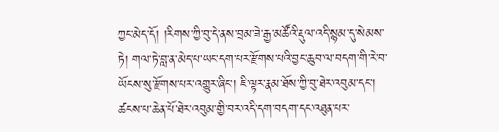ཀྱང་མེད་དོ། །རིགས་ཀྱི་བུ་དེ་ནས་བྲམ་ཟེ་རྒྱ་མཚོའི་རྡུལ་འདི་སྙམ་དུ་སེམས་ཏེ། གལ་ཏེ་བླ་ན་མེད་པ་ཡང་དག་པར་རྫོགས་པའི་བྱང་ཆུབ་ལ་བདག་གི་རེ་བ་ཡོངས་སུ་རྫོགས་པར་འགྱུར་ཞིང་། ཇི་ལྟར་རྣམ་ཐོས་ཀྱི་བུ་ཐེར་འབུམ་དང་། ཚངས་པ་ཆེན་པོ་ཐེར་འབུམ་གྱི་བར་འདི་དག་བདག་དང་འཐུན་པར་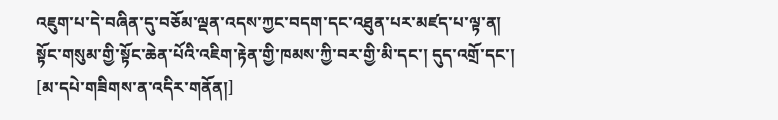འཇུག་པ་དེ་བཞིན་དུ་བཅོམ་ལྡན་འདས་ཀྱང་བདག་དང་འཐུན་པར་མཛད་པ་ལྟ་ན། སྟོང་གསུམ་གྱི་སྟོང་ཆེན་པོའི་འཇིག་རྟེན་གྱི་ཁམས་ཀྱི་བར་གྱི་མི་དང་། དུད་འགྲོ་དང་།
[མ་དཔེ་གཟིགས་ན་འདིར་གནོན།]